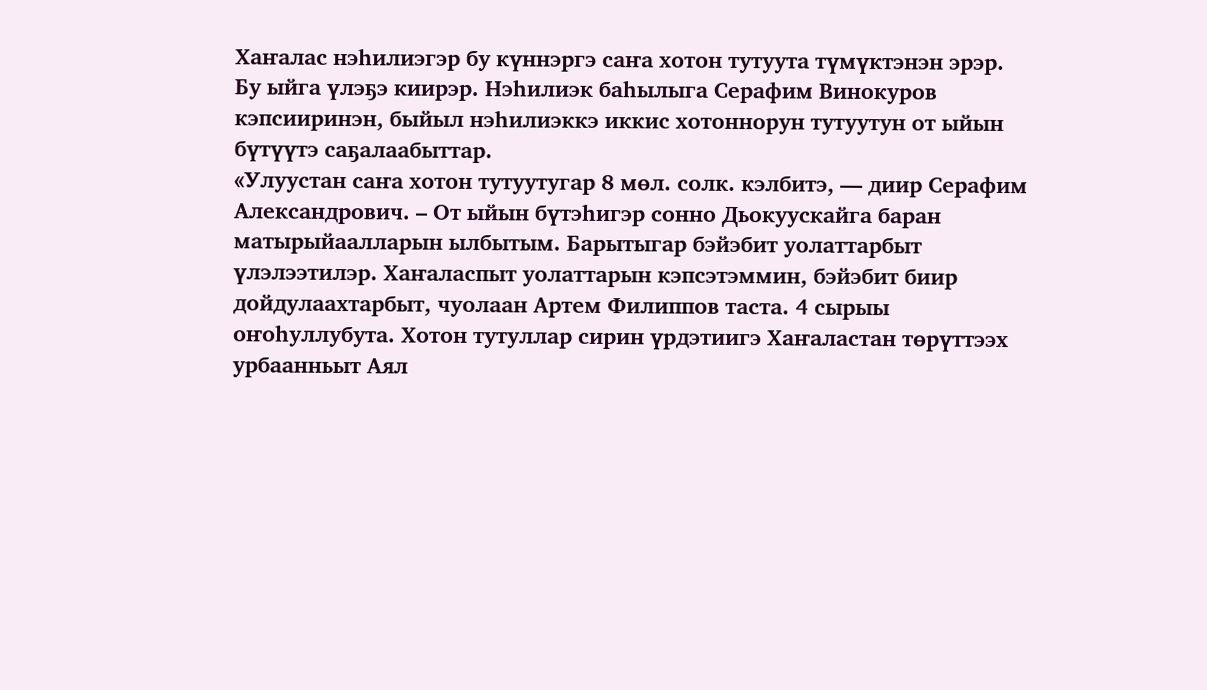Хаҥалас нэһилиэгэр бу күннэргэ саҥа хотон тутуута түмүктэнэн эрэр. Бу ыйга үлэҕэ киирэр. Нэһилиэк баһылыга Серафим Винокуров кэпсииринэн, быйыл нэһилиэккэ иккис хотоннорун тутуутун от ыйын бүтүүтэ саҕалаабыттар.
«Улуустан саҥа хотон тутуутугар 8 мөл. солк. кэлбитэ, — диир Серафим Александрович. – От ыйын бүтэһигэр сонно Дьокуускайга баран матырыйаалларын ылбытым. Барытыгар бэйэбит уолаттарбыт үлэлээтилэр. Хаҥаласпыт уолаттарын кэпсэтэммин, бэйэбит биир дойдулаахтарбыт, чуолаан Артем Филиппов таста. 4 сырыы оҥоһуллубута. Хотон тутуллар сирин үрдэтиигэ Хаҥаластан төрүттээх урбаанньыт Аял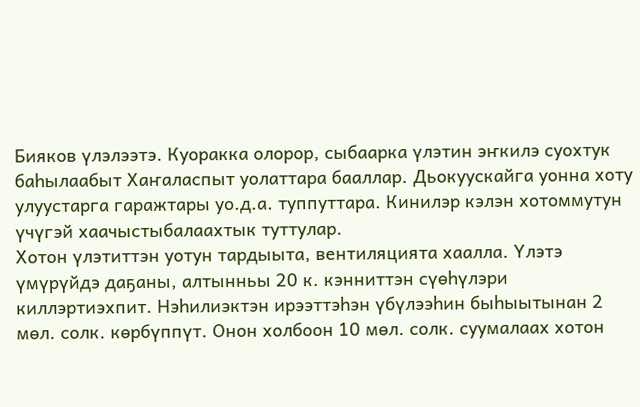Бияков үлэлээтэ. Куоракка олорор, сыбаарка үлэтин эҥкилэ суохтук баһылаабыт Хаҥаласпыт уолаттара бааллар. Дьокуускайга уонна хоту улуустарга гаражтары уо.д.а. туппуттара. Кинилэр кэлэн хотоммутун үчүгэй хаачыстыбалаахтык туттулар.
Хотон үлэтиттэн уотун тардыыта, вентиляцията хаалла. Үлэтэ үмүрүйдэ даҕаны, алтынньы 20 к. кэнниттэн сүөһүлэри киллэртиэхпит. Нэһилиэктэн ирээттэһэн үбүлээһин быһыытынан 2 мөл. солк. көрбүппүт. Онон холбоон 10 мөл. солк. суумалаах хотон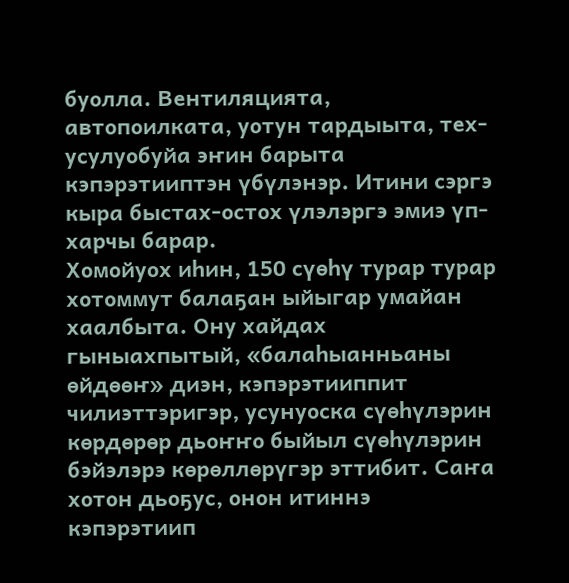буолла. Вентиляцията, автопоилката, уотун тардыыта, тех-усулуобуйа эҥин барыта кэпэрэтииптэн үбүлэнэр. Итини сэргэ кыра быстах-остох үлэлэргэ эмиэ үп-харчы барар.
Хомойуох иһин, 150 сүөһү турар турар хотоммут балаҕан ыйыгар умайан хаалбыта. Ону хайдах гыныахпытый, «балаһыанньаны өйдөөҥ» диэн, кэпэрэтииппит чилиэттэригэр, усунуоска сүөһүлэрин көрдөрөр дьоҥҥо быйыл сүөһүлэрин бэйэлэрэ көрөллөрүгэр эттибит. Саҥа хотон дьоҕус, онон итиннэ кэпэрэтиип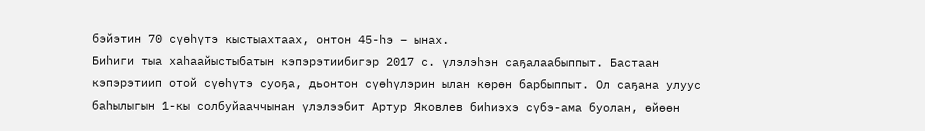бэйэтин 70 сүөһүтэ кыстыахтаах, онтон 45-һэ – ынах.
Биһиги тыа хаһаайыстыбатын кэпэрэтиибигэр 2017 с. үлэлэһэн саҕалаабыппыт. Бастаан кэпэрэтиип отой сүөһүтэ суоҕа, дьонтон сүөһүлэрин ылан көрөн барбыппыт. Ол саҕана улуус баһылыгын 1-кы солбуйааччынан үлэлээбит Артур Яковлев биһиэхэ сүбэ-ама буолан, өйөөн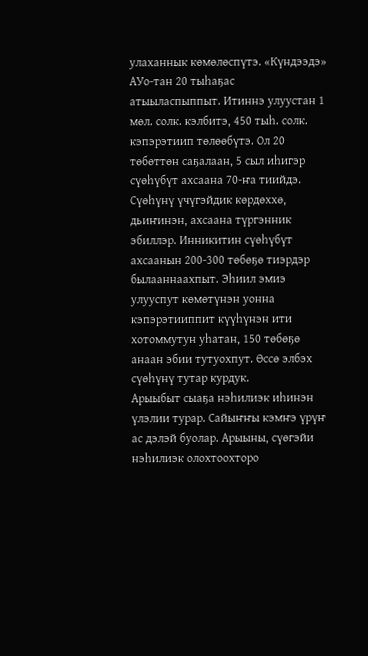улаханнык көмөлөспүтэ. «Күндээдэ» АУо-тан 20 тыһаҕас атыыласпыппыт. Итиннэ улуустан 1 мөл. солк. кэлбитэ, 450 тыһ. солк. кэпэрэтиип төлөөбүтэ. Ол 20 төбөттөн саҕалаан, 5 сыл иһигэр сүөһүбүт ахсаана 70-ҥа тиийдэ. Сүөһүнү үчүгэйдик көрдөххө, дьиҥинэн, ахсаана түргэнник эбиллэр. Инникитин сүөһүбүт ахсаанын 200-300 төбөҕө тиэрдэр былааннаахпыт. Эһиил эмиэ улууспут көмөтүнэн уонна кэпэрэтииппит күүһүнэн ити хотоммутун уһатан, 150 төбөҕө анаан эбии тутуохпут. Өссө элбэх сүөһүнү тутар курдук.
Арыыбыт сыаҕа нэһилиэк иһинэн үлэлии турар. Сайыҥҥы кэмҥэ үрүҥ ас дэлэй буолар. Арыыны, сүөгэйи нэһилиэк олохтоохторо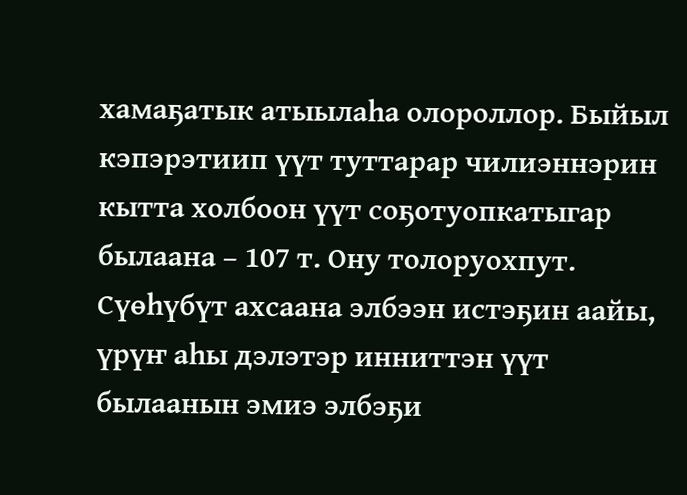хамаҕатык атыылаһа олороллор. Быйыл кэпэрэтиип үүт туттарар чилиэннэрин кытта холбоон үүт соҕотуопкатыгар былаана – 107 т. Ону толоруохпут. Сүөһүбүт ахсаана элбээн истэҕин аайы, үрүҥ аһы дэлэтэр инниттэн үүт былаанын эмиэ элбэҕи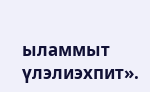ыламмыт үлэлиэхпит».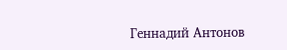Геннадий Антонов